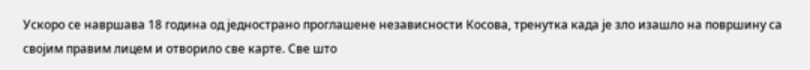Ускоро се навршава 18 година од једнострано проглашене независности Косова, тренутка када је зло изашло на површину са својим правим лицем и отворило све карте. Све што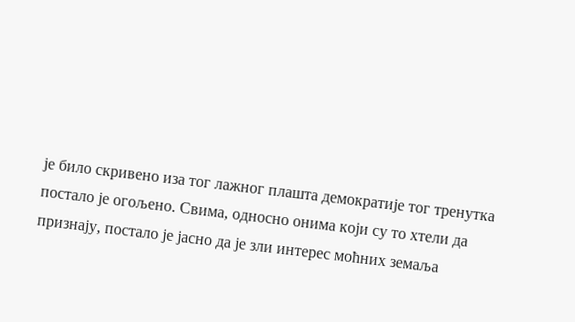је било скривено иза тог лажног плашта демократије тог тренутка постало је огољено. Свима, односно онима који су то хтели да признају, постало је јасно да је зли интерес моћних земаља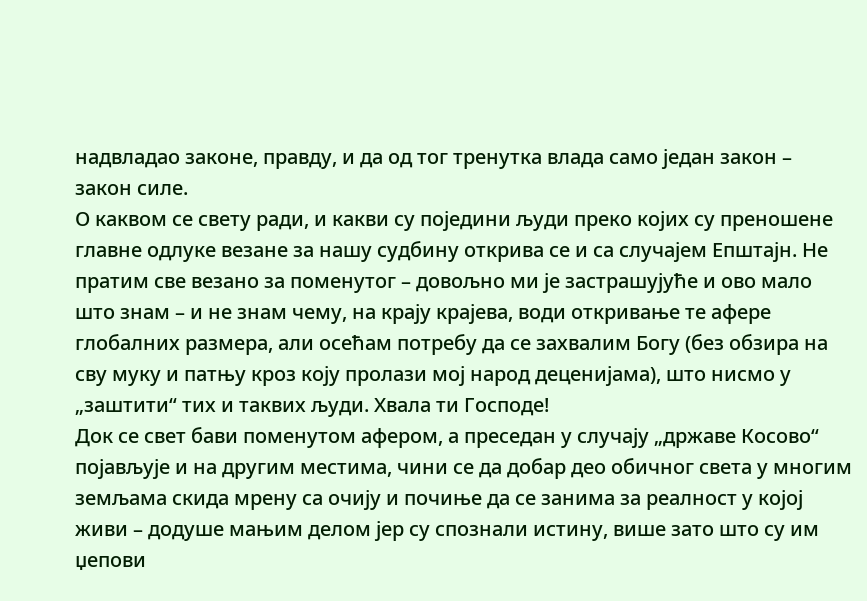надвладао законе, правду, и да од тог тренутка влада само један закон – закон силе.
О каквом се свету ради, и какви су поједини људи преко којих су преношене главне одлуке везане за нашу судбину открива се и са случајем Епштајн. Не пратим све везано за поменутог – довољно ми је застрашујуће и ово мало што знам – и не знам чему, на крају крајева, води откривање те афере глобалних размера, али осећам потребу да се захвалим Богу (без обзира на сву муку и патњу кроз коју пролази мој народ деценијама), што нисмо у „заштити“ тих и таквих људи. Хвала ти Господе!
Док се свет бави поменутом афером, а преседан у случају „државе Косово“ појављује и на другим местима, чини се да добар део обичног света у многим земљама скида мрену са очију и почиње да се занима за реалност у којој живи – додуше мањим делом јер су спознали истину, више зато што су им џепови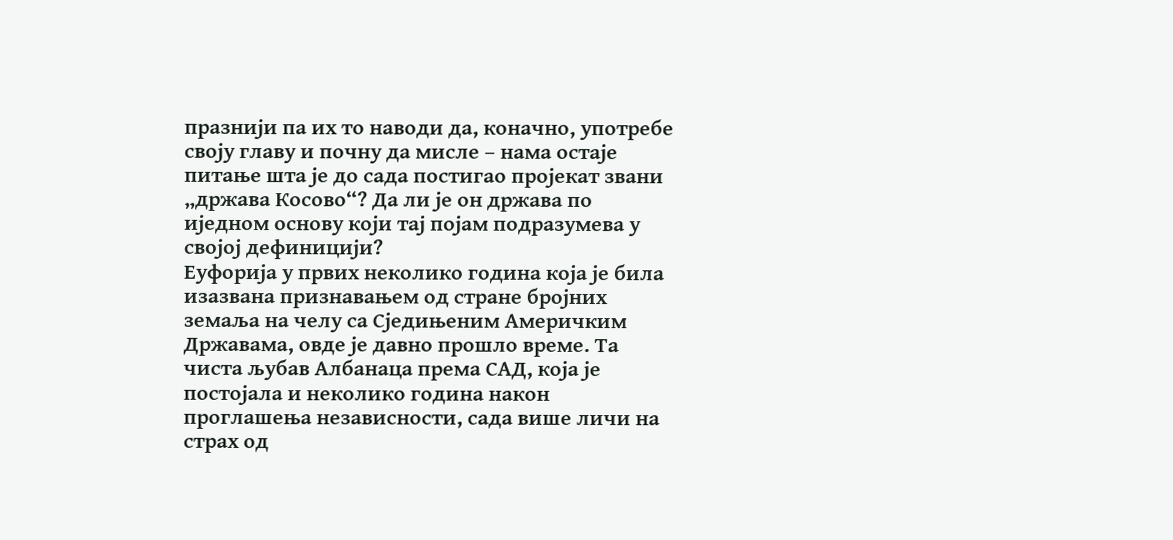празнији па их то наводи да, коначно, употребе своју главу и почну да мисле – нама остаје питање шта је до сада постигао пројекат звани „држава Косово“? Да ли је он држава по иједном основу који тај појам подразумева у својој дефиницији?
Еуфорија у првих неколико година која је била изазвана признавањем од стране бројних земаља на челу са Сједињеним Америчким Државама, овде је давно прошло време. Та чиста љубав Албанаца према САД, која је постојала и неколико година након проглашења независности, сада више личи на страх од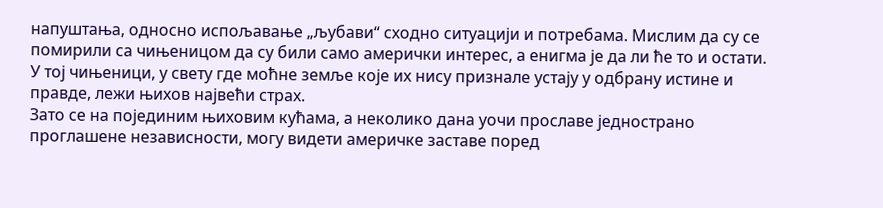напуштања, односно испољавање „љубави“ сходно ситуацији и потребама. Мислим да су се помирили са чињеницом да су били само амерички интерес, а енигма је да ли ће то и остати. У тој чињеници, у свету где моћне земље које их нису признале устају у одбрану истине и правде, лежи њихов највећи страх.
Зато се на појединим њиховим кућама, а неколико дана уочи прославе једнострано проглашене независности, могу видети америчке заставе поред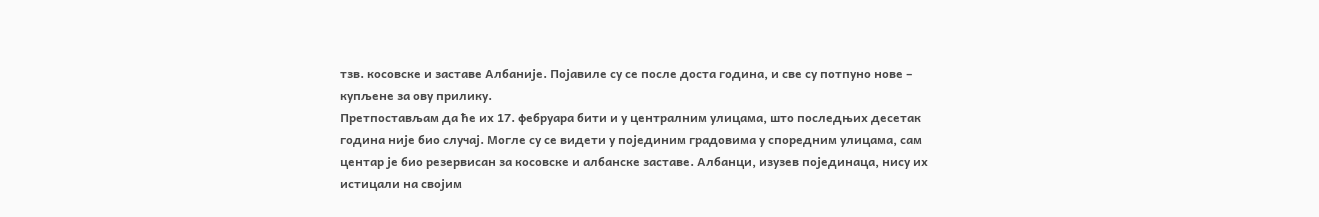тзв. косовске и заставе Албаније. Појавиле су се после доста година, и све су потпуно нове – купљене за ову прилику.
Претпостављам да ће их 17. фебруара бити и у централним улицама, што последњих десетак година није био случај. Могле су се видети у појединим градовима у споредним улицама, сам центар је био резервисан за косовске и албанске заставе. Албанци, изузев појединаца, нису их истицали на својим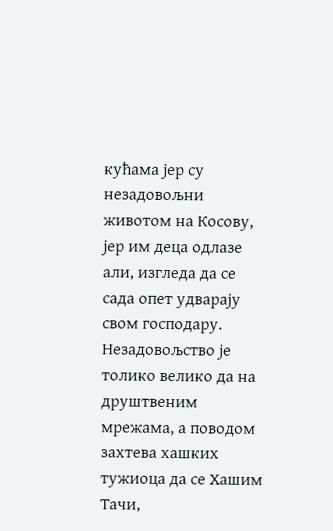кућама јер су незадовољни животом на Косову, јер им деца одлазе али, изгледа да се сада опет удварају свом господару.
Незадовољство је толико велико да на друштвеним мрежама, а поводом захтева хашких тужиоца да се Хашим Тачи,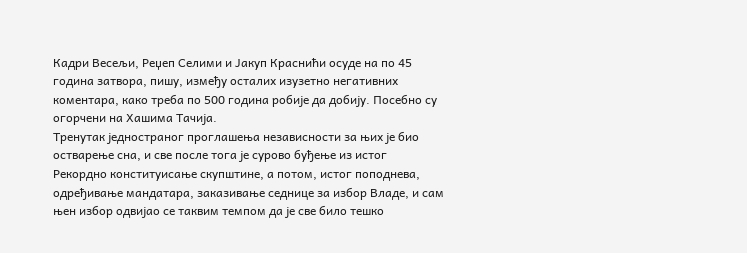Кадри Весељи, Реџеп Селими и Јакуп Краснићи осуде на по 45 година затвора, пишу, између осталих изузетно негативних коментара, како треба по 500 година робије да добију. Посебно су огорчени на Хашима Тачија.
Тренутак једностраног проглашења независности за њих је био остварење сна, и све после тога је сурово буђење из истог
Рекордно конституисање скупштине, а потом, истог поподнева, одређивање мандатара, заказивање седнице за избор Владе, и сам њен избор одвијао се таквим темпом да је све било тешко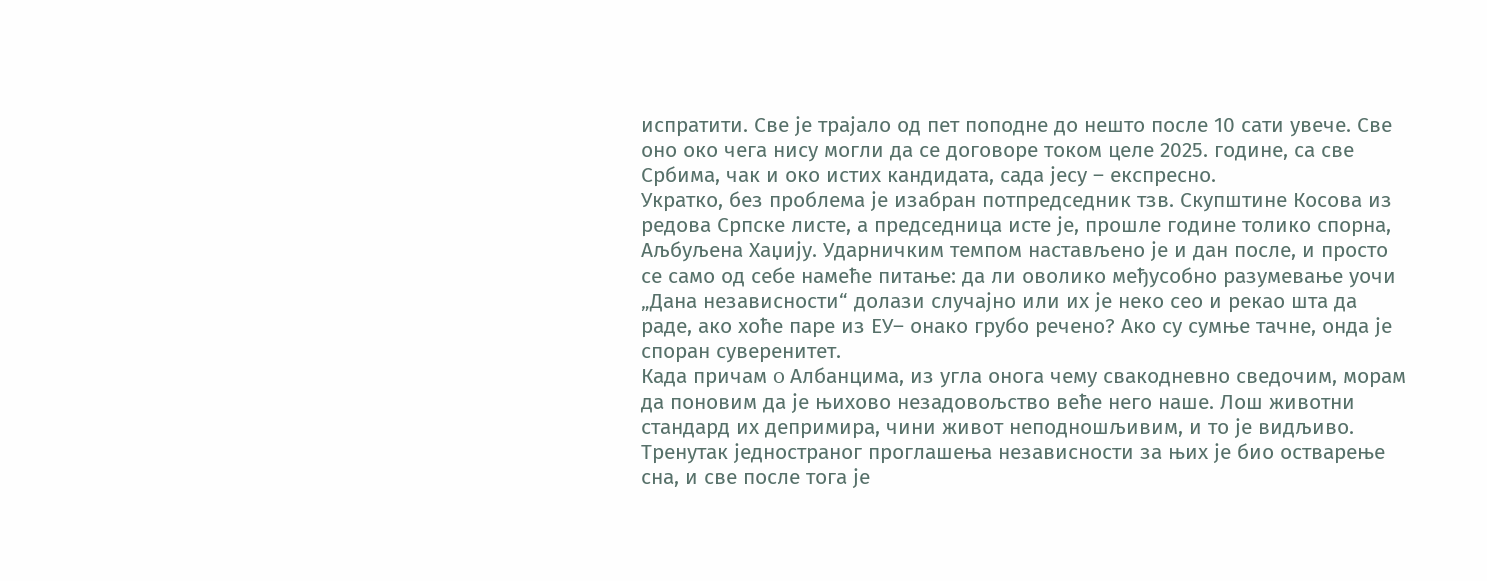испратити. Све је трајало од пет поподне до нешто после 10 сати увече. Све оно око чега нису могли да се договоре током целе 2025. године, са све Србима, чак и око истих кандидата, сада јесу – експресно.
Укратко, без проблема је изабран потпредседник тзв. Скупштине Косова из редова Српске листе, а председница исте је, прошле године толико спорна, Аљбуљена Хаџију. Ударничким темпом настављено је и дан после, и просто се само од себе намеће питање: да ли оволико међусобно разумевање уочи „Дана независности“ долази случајно или их је неко сео и рекао шта да раде, ако хоће паре из ЕУ– онако грубо речено? Ако су сумње тачне, онда је споран суверенитет.
Када причам o Албанцима, из угла онога чему свакодневно сведочим, морам да поновим да је њихово незадовољство веће него наше. Лош животни стандард их депримира, чини живот неподношљивим, и то је видљиво. Тренутак једностраног проглашења независности за њих је био остварење сна, и све после тога је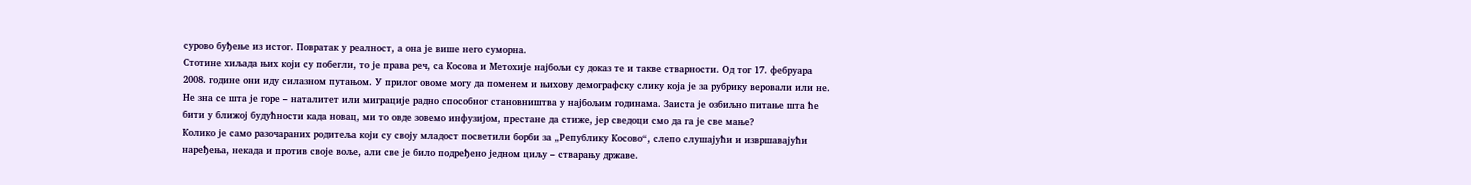сурово буђење из истог. Повратак у реалност, а она је више него суморна.
Стотине хиљада њих који су побегли, то је права реч, са Косова и Метохије најбољи су доказ те и такве стварности. Од тог 17. фебруара 2008. године они иду силазном путањом. У прилог овоме могу да поменем и њихову демографску слику која је за рубрику веровали или не. Не зна се шта је горе – наталитет или миграције радно способног становништва у најбољим годинама. Заиста је озбиљно питање шта ће бити у ближој будућности када новац, ми то овде зовемо инфузијом, престане да стиже, јер сведоци смо да га је све мање?
Колико је само разочараних родитеља који су своју младост посветили борби за „Републику Косово“, слепо слушајући и извршавајући наређења, некада и против своје воље, али све је било подређено једном циљу – стварању државе.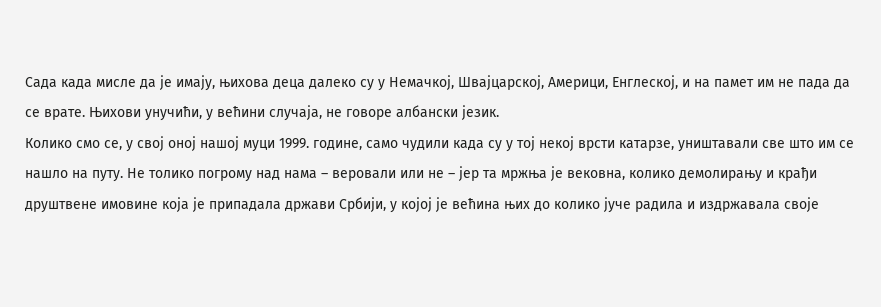Сада када мисле да је имају, њихова деца далеко су у Немачкој, Швајцарској, Америци, Енглеској, и на памет им не пада да се врате. Њихови унучићи, у већини случаја, не говоре албански језик.
Колико смо се, у свој оној нашој муци 1999. године, само чудили када су у тој некој врсти катарзе, уништавали све што им се нашло на путу. Не толико погрому над нама – веровали или не – јер та мржња је вековна, колико демолирању и крађи друштвене имовине која је припадала држави Србији, у којој је већина њих до колико јуче радила и издржавала своје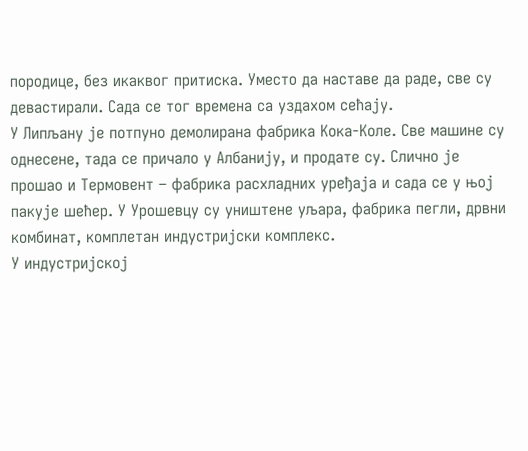породице, без икаквог притиска. Уместо да наставе да раде, све су девастирали. Сада се тог времена са уздахом сећају.
У Липљану је потпуно демолирана фабрика Кока-Коле. Све машине су однесене, тада се причало у Албанију, и продате су. Слично је прошао и Термовент – фабрика расхладних уређаја и сада се у њој пакује шећер. У Урошевцу су уништене уљара, фабрика пегли, дрвни комбинат, комплетан индустријски комплекс.
У индустријској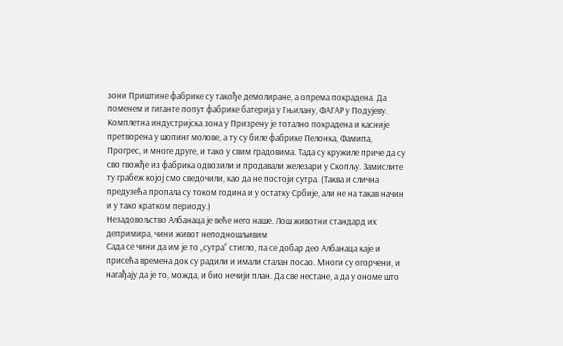зони Приштине фабрике су такође демолиране, а опрема покрадена. Да поменем и гиганте попут фабрике батерија у Гњилану, ФАГАР у Подујеву. Комплетна индустријска зона у Призрену је тотално покрадена и касније претворена у шопинг молове, а ту су биле фабрике Пелонка, Фамипа, Прогрес, и многе друге, и тако у свим градовима. Тада су кружиле приче да су сво гвожђе из фабрика одвозили и продавали железари у Скопљу. Замислите ту грабеж којој смо сведочили, као да не постоји сутра. (Таква и слична предузећа пропала су током година и у остатку Србије, али не на такав начин и у тако кратком периоду.)
Незадовољство Албанаца је веће него наше. Лош животни стандард их депримира, чини живот неподношљивим
Сада се чини да им је то „сутра“ стигло, па се добар део Албанаца каје и присећа времена док су радили и имали сталан посао. Многи су огорчени, и нагађају да је то, можда, и био нечији план. Да све нестане, а да у ономе што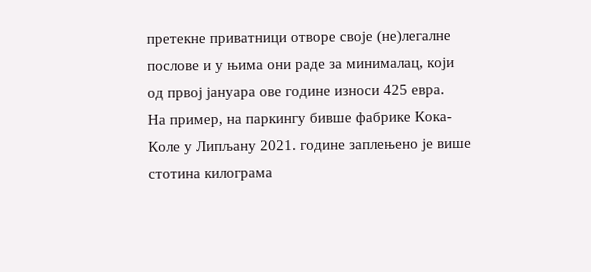претекне приватници отворе своје (не)легалне послове и у њима они раде за минималац, који од првој јануара ове године износи 425 евра.
На пример, на паркингу бивше фабрике Кока-Коле у Липљану 2021. године заплењено је више стотина килограма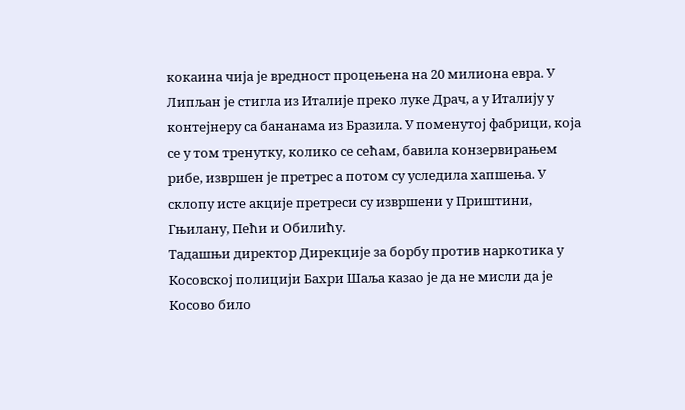кокаина чија је вредност процењена на 20 милиона евра. У Липљан је стигла из Италије преко луке Драч, а у Италију у контејнеру са бананама из Бразила. У поменутој фабрици, која се у том тренутку, колико се сећам, бавила конзервирањем рибе, извршен је претрес а потом су уследила хапшења. У склопу исте акције претреси су извршени у Приштини, Гњилану, Пећи и Обилићу.
Тадашњи директор Дирекције за борбу против наркотика у Косовској полицији Бахри Шаља казао је да не мисли да је Косово било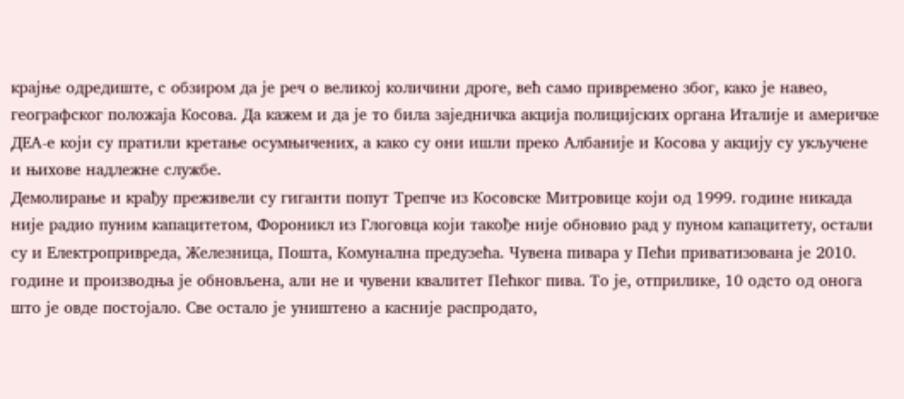крајње одредиште, с обзиром да је реч о великој количини дроге, већ само привремено због, како је навео, географског положаја Косова. Да кажем и да је то била заједничка акција полицијских органа Италије и америчке ДЕА-е који су пратили кретање осумњичених, а како су они ишли преко Албаније и Косова у акцију су укључене и њихове надлежне службе.
Демолирање и крађу преживели су гиганти попут Трепче из Косовске Митровице који од 1999. године никада није радио пуним капацитетом, Фороникл из Глоговца који такође није обновио рад у пуном капацитету, остали су и Електропривреда, Железница, Пошта, Комунална предузећа. Чувена пивара у Пећи приватизована је 2010. године и производња је обновљена, али не и чувени квалитет Пећког пива. То је, отприлике, 10 одсто од онога што је овде постојало. Све остало је уништено а касније распродато,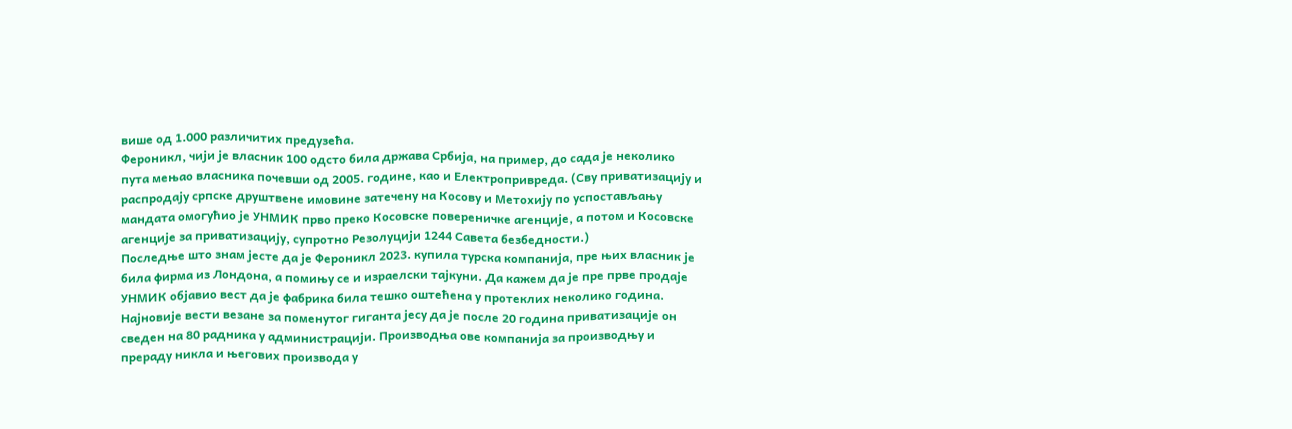више од 1.000 различитих предузећа.
Фероникл, чији је власник 100 одсто била држава Србија, на пример, до сада је неколико пута мењао власника почевши од 2005. године, као и Електропривреда. (Сву приватизацију и распродају српске друштвене имовине затечену на Косову и Метохију по успостављању мандата омогућио је УНМИК прво преко Косовске повереничке агенције, а потом и Косовске агенције за приватизацију, супротно Резолуцији 1244 Савета безбедности.)
Последње што знам јесте да је Фероникл 2023. купила турска компанија, пре њих власник је била фирма из Лондона, а помињу се и израелски тајкуни. Да кажем да је пре прве продаје УНМИК објавио вест да је фабрика била тешко оштећена у протеклих неколико година.
Најновије вести везане за поменутог гиганта јесу да је после 20 година приватизације он сведен на 80 радника у администрацији. Производња ове компанија за производњу и прераду никла и његових производа у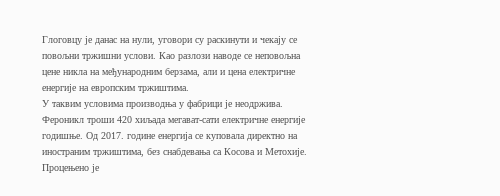Глоговцу је данас на нули, уговори су раскинути и чекају се повољни тржишни услови. Као разлози наводе се неповољна цене никла на међународним берзама, али и цена електричне енергије на европским тржиштима.
У таквим условима производња у фабрици је неодржива. Фероникл троши 420 хиљада мегават-сати електричне енергије годишње. Од 2017. године енергија се куповала директно на иностраним тржиштима, без снабдевања са Косова и Метохије. Процењено је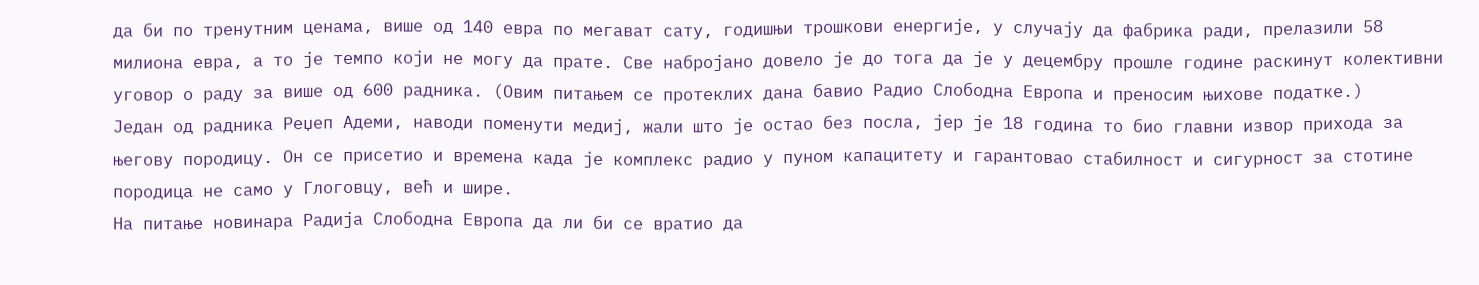да би по тренутним ценама, више од 140 евра по мегават сату, годишњи трошкови енергије, у случају да фабрика ради, прелазили 58 милиона евра, а то је темпо који не могу да прате. Све набројано довело је до тога да је у децембру прошле године раскинут колективни уговор о раду за више од 600 радника. (Овим питањем се протеклих дана бавио Радио Слободна Европа и преносим њихове податке.)
Један од радника Реџеп Адеми, наводи поменути медиј, жали што је остао без посла, јер је 18 година то био главни извор прихода за његову породицу. Он се присетио и времена када је комплекс радио у пуном капацитету и гарантовао стабилност и сигурност за стотине породица не само у Глоговцу, већ и шире.
На питање новинара Радија Слободна Европа да ли би се вратио да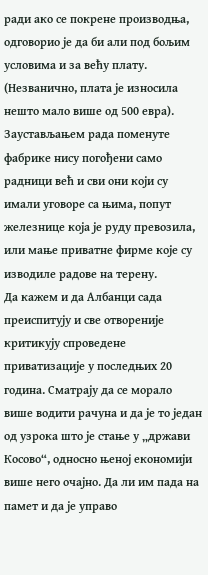ради ако се покрене производња, одговорио је да би али под бољим условима и за већу плату. (Незванично, плата је износила нешто мало више од 500 евра). Заустављањем рада поменуте фабрике нису погођени само радници већ и сви они који су имали уговоре са њима, попут железнице која је руду превозила, или мање приватне фирме које су изводиле радове на терену.
Да кажем и да Албанци сада преиспитују и све отвореније критикују спроведене приватизације у последњих 20 година. Сматрају да се морало више водити рачуна и да је то један од узрока што је стање у „држави Косово“, односно њеној економији више него очајно. Да ли им пада на памет и да је управо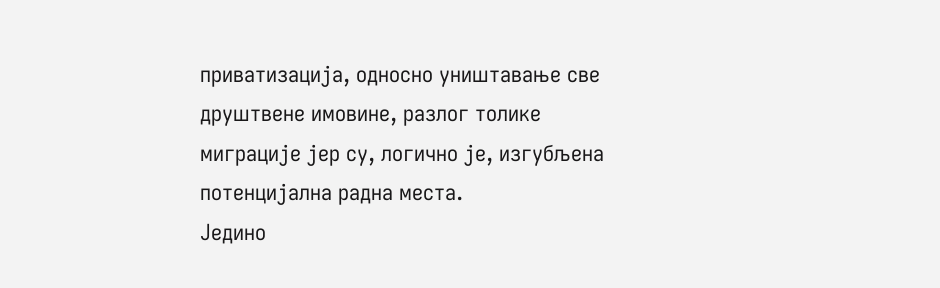приватизација, односно уништавање све друштвене имовине, разлог толике миграције јер су, логично је, изгубљена потенцијална радна места.
Једино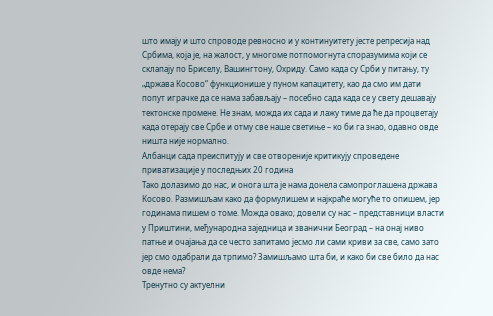што имају и што спроводе ревносно и у континуитету јесте репресија над Србима, која је, на жалост, у многоме потпомогнута споразумима који се склапају по Бриселу, Вашингтону, Охриду. Само када су Срби у питању, ту „држава Косово“ функционише у пуном капацитету, као да смо им дати попут играчке да се нама забављају – посебно сада када се у свету дешавају тектонске промене. Не знам, можда их сада и лажу тиме да ће да процветају када отерају све Србе и отму све наше светиње – ко би га знао, одавно овде ништа није нормално.
Албанци сада преиспитују и све отвореније критикују спроведене приватизације у последњих 20 година
Тако долазимо до нас, и онога шта је нама донела самопроглашена држава Косово. Размишљам како да формулишем и најкраће могуће то опишем, јер годинама пишем о томе. Можда овако; довели су нас – представници власти у Приштини, међународна заједница и званични Београд – на онај ниво патње и очајања да се често запитамо јесмо ли сами криви за све, само зато јер смо одабрали да трпимо? Замишљамо шта би, и како би све било да нас овде нема?
Тренутно су актуелни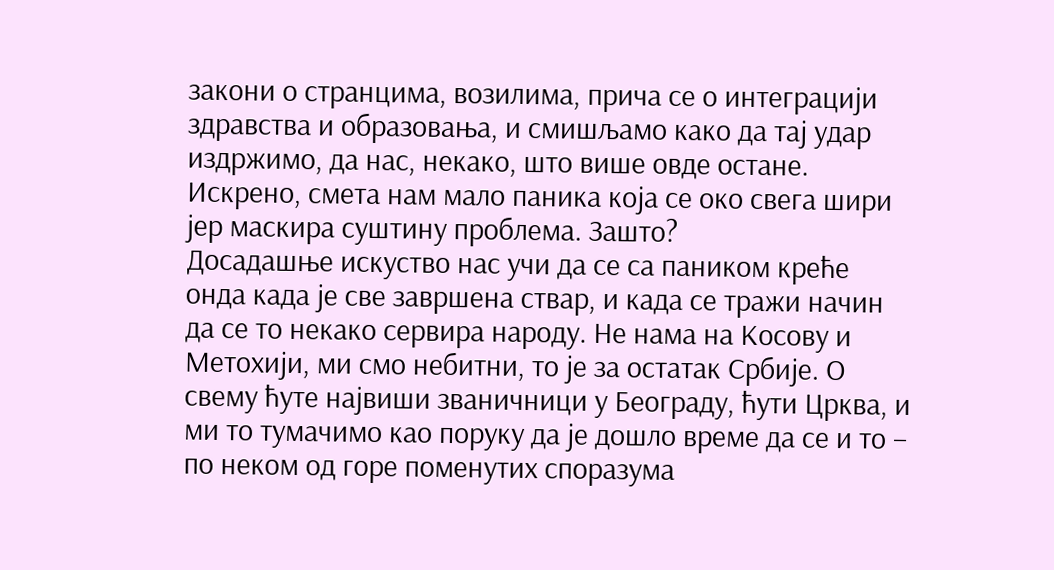закони о странцима, возилима, прича се о интеграцији здравства и образовања, и смишљамо како да тај удар издржимо, да нас, некако, што више овде остане. Искрено, смета нам мало паника која се око свега шири јер маскира суштину проблема. Зашто?
Досадашње искуство нас учи да се са паником креће онда када је све завршена ствар, и када се тражи начин да се то некако сервира народу. Не нама на Косову и Метохији, ми смо небитни, то је за остатак Србије. О свему ћуте највиши званичници у Београду, ћути Црква, и ми то тумачимо као поруку да је дошло време да се и то – по неком од горе поменутих споразума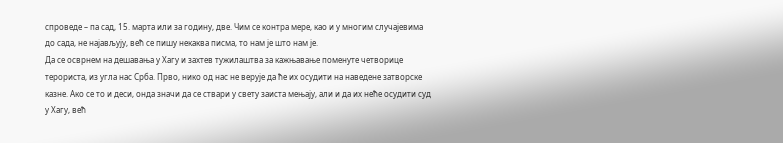спроведе – па сад, 15. марта или за годину, две. Чим се контра мере, као и у многим случајевима до сада, не најављују, већ се пишу некаква писма, то нам је што нам је.
Да се осврнем на дешавања у Хагу и захтев тужилаштва за кажњавање поменуте четворице терориста, из угла нас Срба. Прво, нико од нас не верује да ће их осудити на наведене затворске казне. Ако се то и деси, онда значи да се ствари у свету заиста мењају, али и да их неће осудити суд у Хагу, већ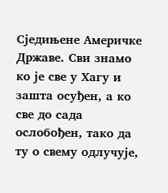Сједињене Америчке Државе. Сви знамо ко је све у Хагу и зашта осуђен, а ко све до сада ослобођен, тако да ту о свему одлучује,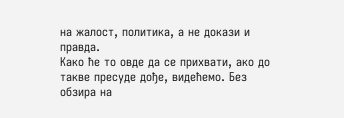на жалост, политика, а не докази и правда.
Како ће то овде да се прихвати, ако до такве пресуде дође, видећемо. Без обзира на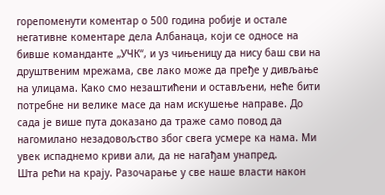горепоменути коментар о 500 година робије и остале негативне коментаре дела Албанаца, који се односе на бивше команданте „УЧК“, и уз чињеницу да нису баш сви на друштвеним мрежама, све лако може да пређе у дивљање на улицама. Како смо незаштићени и остављени, неће бити потребне ни велике масе да нам искушење направе. До сада је више пута доказано да траже само повод да нагомилано незадовољство због свега усмере ка нама. Ми увек испаднемо криви али, да не нагађам унапред.
Шта рећи на крају. Разочарање у све наше власти након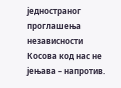једностраног проглашења независности Косова код нас не јењава – напротив.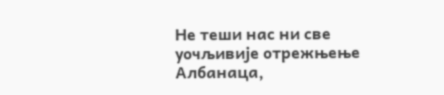Не теши нас ни све уочљивије отрежњење Албанаца,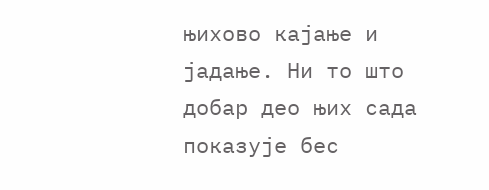њихово кајање и јадање. Ни то што добар део њих сада показује бес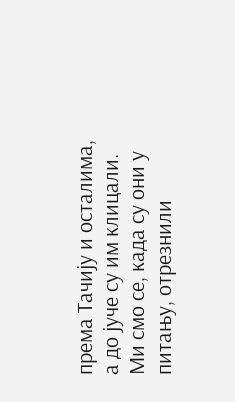према Тачију и осталима, а до јуче су им клицали.
Ми смо се, када су они у питању, отрезнили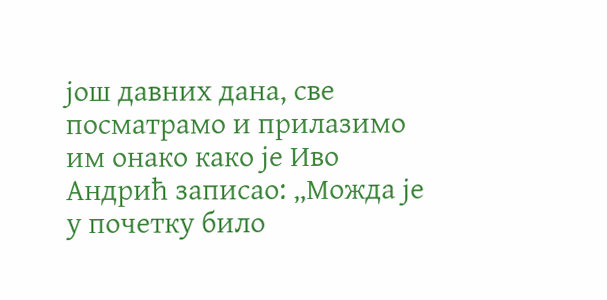још давних дана, све посматрамо и прилазимо им онако како је Иво Андрић записао: „Можда је у почетку било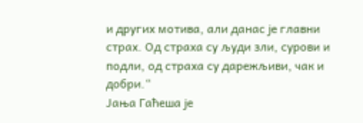и других мотива, али данас је главни страх. Од страха су људи зли, сурови и подли, од страха су дарежљиви, чак и добри.“
Јања Гаћеша је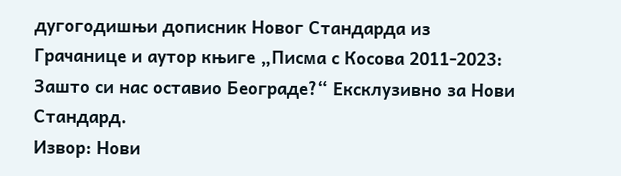дугогодишњи дописник Новог Стандарда из Грачанице и аутор књиге „Писма с Косова 2011-2023: Зашто си нас оставио Београде?“ Ексклузивно за Нови Стандард.
Извор: Нови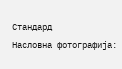Стандард
Насловна фотографија: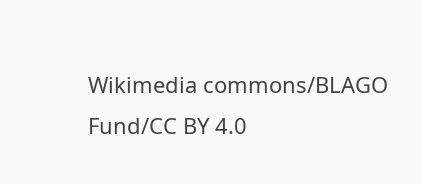Wikimedia commons/BLAGO Fund/CC BY 4.0